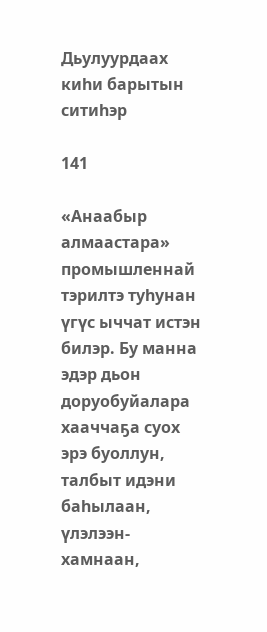Дьулуурдаах киһи барытын ситиһэр

141

«Анаабыр алмаастара» промышленнай тэрилтэ туһунан үгүс ыччат истэн билэр. Бу манна эдэр дьон доруобуйалара хааччаҕа суох эрэ буоллун, талбыт идэни баһылаан, үлэлээн-хамнаан,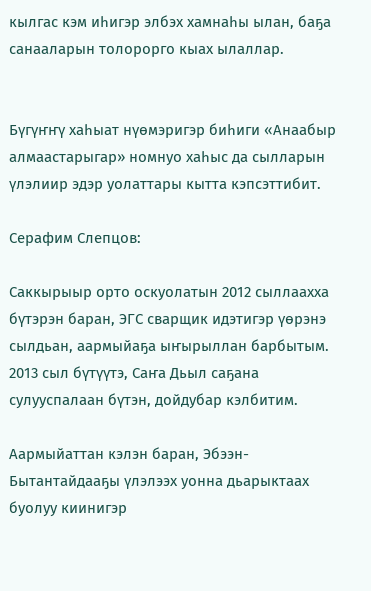кылгас кэм иһигэр элбэх хамнаһы ылан, баҕа санааларын толорорго кыах ылаллар.


Бүгүҥҥү хаһыат нүөмэригэр биһиги «Анаабыр алмаастарыгар» номнуо хаһыс да сылларын үлэлиир эдэр уолаттары кытта кэпсэттибит.

Серафим Слепцов:

Саккырыыр орто оскуолатын 2012 сыллаахха бүтэрэн баран, ЭГС сварщик идэтигэр үөрэнэ сылдьан, аармыйаҕа ыҥырыллан барбытым. 2013 сыл бүтүүтэ, Саҥа Дьыл саҕана сулууспалаан бүтэн, дойдубар кэлбитим.

Аармыйаттан кэлэн баран, Эбээн-Бытантайдааҕы үлэлээх уонна дьарыктаах буолуу киинигэр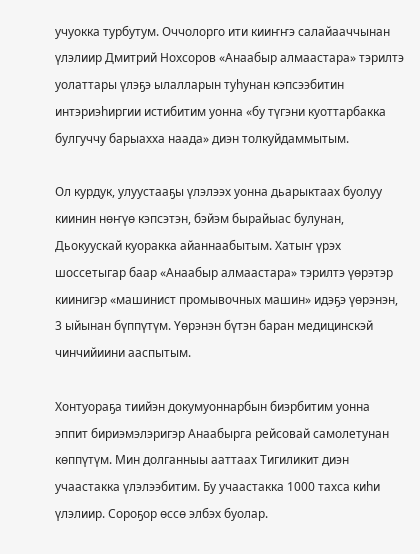учуокка турбутум. Оччолорго ити кииҥҥэ салайааччынан үлэлиир Дмитрий Нохсоров «Анаабыр алмаастара» тэрилтэ уолаттары үлэҕэ ылалларын туһунан кэпсээбитин интэриэһиргии истибитим уонна «бу түгэни куоттарбакка булгуччу барыахха наада» диэн толкуйдаммытым.

Ол курдук, улуустааҕы үлэлээх уонна дьарыктаах буолуу киинин нөҥүө кэпсэтэн, бэйэм бырайыас булунан, Дьокуускай куоракка айаннаабытым. Хатыҥ үрэх шоссетыгар баар «Анаабыр алмаастара» тэрилтэ үөрэтэр киинигэр «машинист промывочных машин» идэҕэ үөрэнэн, 3 ыйынан бүппүтүм. Үөрэнэн бүтэн баран медицинскэй чинчийиини ааспытым.

Хонтуораҕа тиийэн докумуоннарбын биэрбитим уонна эппит бириэмэлэригэр Анаабырга рейсовай самолетунан көппүтүм. Мин долганныы ааттаах Тигиликит диэн учаастакка үлэлээбитим. Бу учаастакка 1000 тахса киһи үлэлиир. Сороҕор өссө элбэх буолар.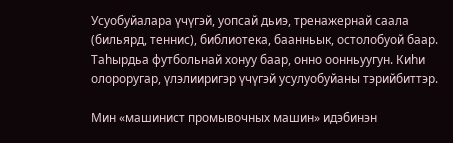Усуобуйалара үчүгэй, уопсай дьиэ, тренажернай саала (бильярд, теннис), библиотека, баанньык, остолобуой баар. Таһырдьа футбольнай хонуу баар, онно оонньуугун. Киһи олороругар, үлэлииригэр үчүгэй усулуобуйаны тэрийбиттэр.

Мин «машинист промывочных машин» идэбинэн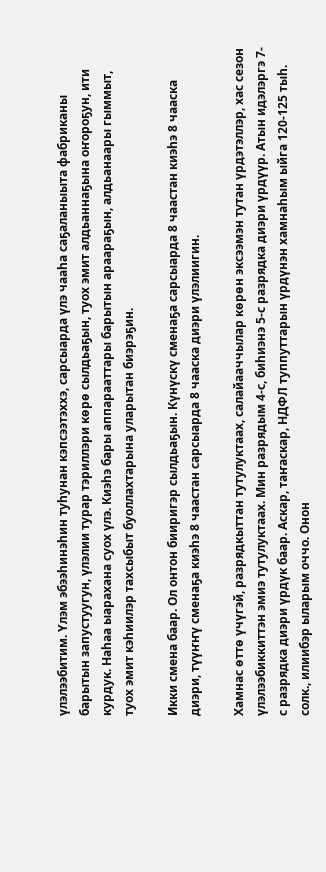үлэлээбитим. Үлэм эбээһинэһин туһунан кэпсээтэххэ, сарсыарда үлэ чааһа саҕаланыыта фабриканы барытын запустуугун, үлэлии турар тэриллэри көрө сылдьаҕын, туох эмит алдьаннаҕына оҥороҕун, ити курдук. Наһаа ыарахана суох үлэ. Киэһэ бары аппарааттары барытын араараҕын, алдьанаары гыммыт, туох эмит кэһиилэр тахсыбыт буоллахтарына уларытан биэрэҕин.

Икки смена баар. Ол онтон бииригэр сылдьаҕын. Күнүскү сменаҕа сарсыарда 8 чаастан киэһэ 8 чааска диэри, түүҥҥү сменаҕа киэһэ 8 чаастан сарсыарда 8 чааска диэри үлэлиигин.

Хамнас өттө үчүгэй, разрядкыттан тутулуктаах, салайааччылар көрөн эксээмэн тутан үрдэтэллэр, хас сезон үлэлээбиккиттэн эмиэ тутулуктаах. Мин разрядым 4-с, биһиэнэ 5-с разрядка диэри үрдүүр. Атын идэлэргэ 7-с разрядка диэри үрдүк баар. Аскар, таҥаскар, НДФЛ туппуттарын үрдүнэн хамнаһым ыйга 120-125 тыһ. солк., илиибэр ыларым оччо. Онон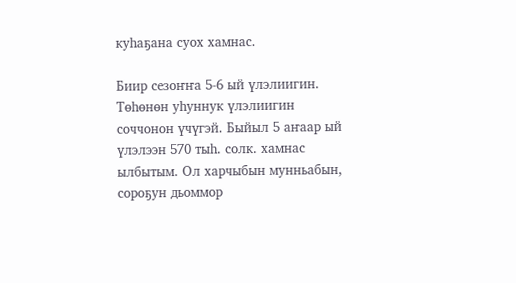куһаҕана суох хамнас.

Биир сезоҥҥа 5-6 ый үлэлиигин. Төһөнөн уһуннук үлэлиигин соччонон үчүгэй. Быйыл 5 аҥаар ый үлэлээн 570 тыһ. солк. хамнас ылбытым. Ол харчыбын мунньабын, сороҕун дьоммор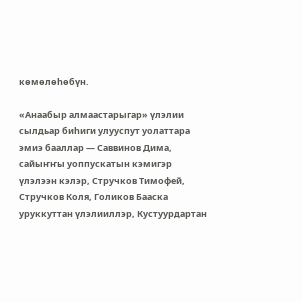көмөлөһөбүн.

«Анаабыр алмаастарыгар» үлэлии сылдьар биһиги улууспут уолаттара эмиэ бааллар — Саввинов Дима, сайыҥҥы уоппускатын кэмигэр үлэлээн кэлэр, Стручков Тимофей, Стручков Коля, Голиков Бааска уруккуттан үлэлииллэр, Кустуурдартан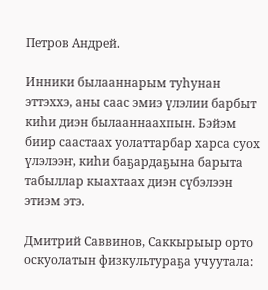Петров Андрей.

Инники былааннарым туһунан эттэххэ, аны саас эмиэ үлэлии барбыт киһи диэн былааннаахпын. Бэйэм биир саастаах уолаттарбар харса суох үлэлээҥ, киһи баҕардаҕына барыта табыллар кыахтаах диэн сүбэлээн этиэм этэ.

Дмитрий Саввинов, Саккырыыр орто оскуолатын физкультураҕа учуутала: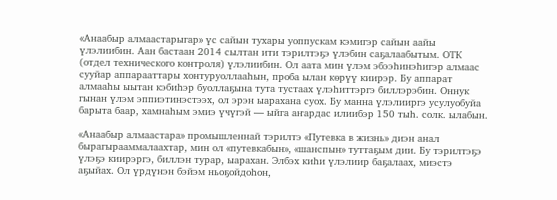«Анаабыр алмаастарыгар» үс сайын тухары уоппускам кэмигэр сайын аайы үлэлиибин. Аан бастаан 2014 сылтан ити тэрилтэҕэ үлэбин саҕалаабытым. ОТК (отдел технического контроля) үлэлиибин. Ол аата мин үлэм эбээһинэһигэр алмаас сууйар аппарааттары хонтуруоллааһын, проба ылан көрүү киирэр. Бу аппарат алмааһы ыытан кэбиһэр буоллаҕына тута тустаах үлэһиттэргэ биллэрэбин. Оннук гынан үлэм эппиэтинэстээх, ол эрэн ыарахана суох. Бу манна үлэлииргэ усулуобуйа барыта баар, хамнаһым эмиэ үчүгэй — ыйга аҥардас илиибэр 150 тыһ. солк. ылабын.

«Анаабыр алмаастара» промышленнай тэрилтэ «Путевка в жизнь» диэн анал бырагырааммалаахтар, мин ол «путевкабын», «шанспын» туттаҕым дии. Бу тэрилтэҕэ үлэҕэ киирэргэ, биллэн турар, ыарахан. Элбэх киһи үлэлиир баҕалаах, миэстэ аҕыйах. Ол үрдүнэн бэйэм ньоҕойдоһон,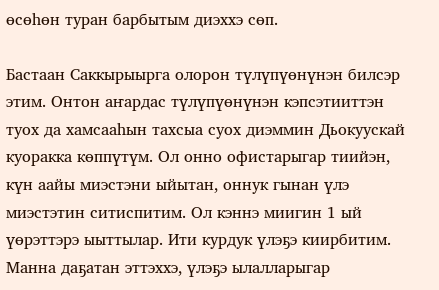өсөһөн туран барбытым диэххэ сөп.

Бастаан Саккырыырга олорон түлүпүөнүнэн билсэр этим. Онтон аҥардас түлүпүөнүнэн кэпсэтииттэн туох да хамсааһын тахсыа суох диэммин Дьокуускай куоракка көппүтүм. Ол онно офистарыгар тиийэн, күн аайы миэстэни ыйытан, оннук гынан үлэ миэстэтин ситиспитим. Ол кэннэ миигин 1 ый үөрэттэрэ ыыттылар. Ити курдук үлэҕэ киирбитим. Манна даҕатан эттэххэ, үлэҕэ ылалларыгар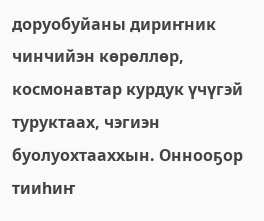доруобуйаны дириҥник чинчийэн көрөллөр, космонавтар курдук үчүгэй туруктаах, чэгиэн буолуохтааххын. Оннооҕор тииһиҥ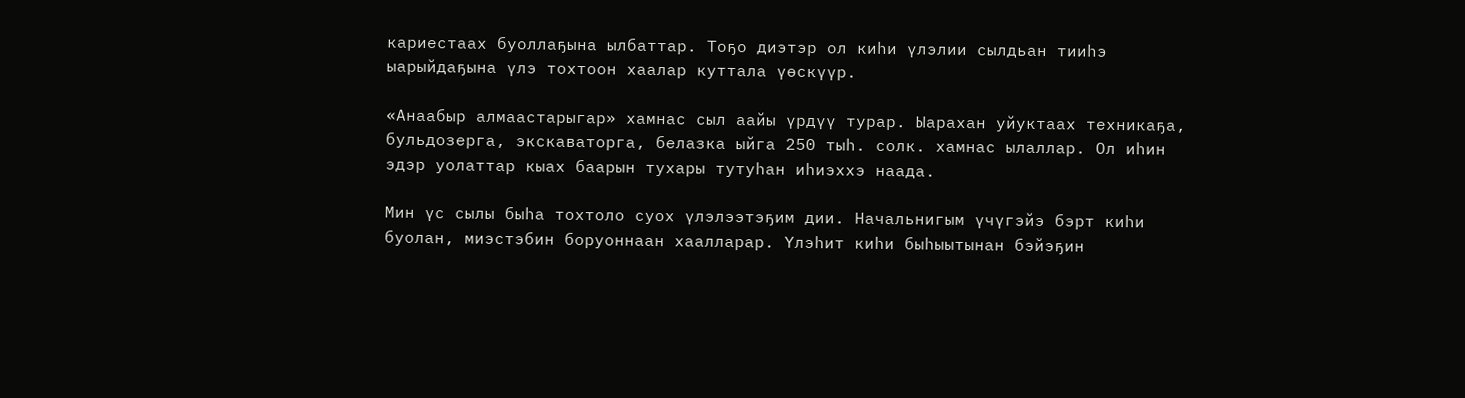кариестаах буоллаҕына ылбаттар. Тоҕо диэтэр ол киһи үлэлии сылдьан тииһэ ыарыйдаҕына үлэ тохтоон хаалар куттала үөскүүр.

«Анаабыр алмаастарыгар» хамнас сыл аайы үрдүү турар. Ыарахан уйуктаах техникаҕа, бульдозерга, экскаваторга, белазка ыйга 250 тыһ. солк. хамнас ылаллар. Ол иһин эдэр уолаттар кыах баарын тухары тутуһан иһиэххэ наада.

Мин үс сылы быһа тохтоло суох үлэлээтэҕим дии. Начальнигым үчүгэйэ бэрт киһи буолан, миэстэбин боруоннаан хаалларар. Үлэһит киһи быһыытынан бэйэҕин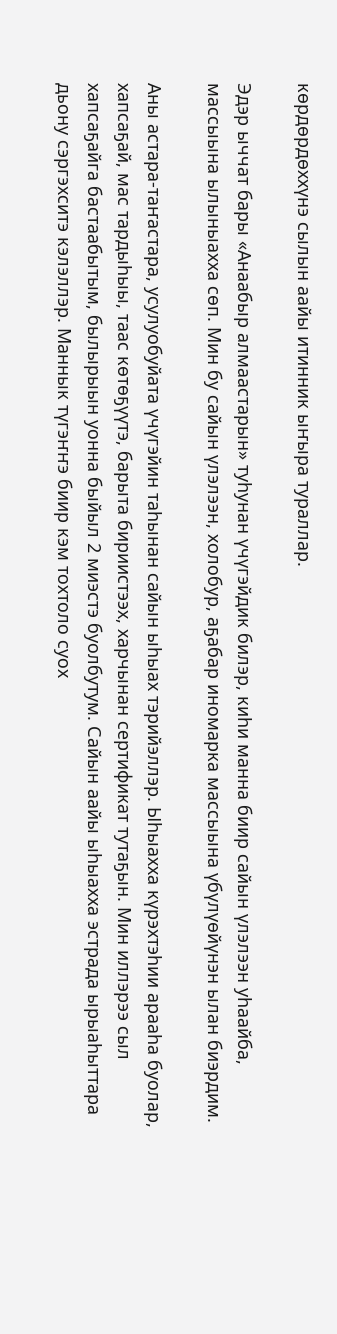көрдөрдөххүнэ сылын аайы итинник ыҥыра тураллар.

Эдэр ыччат бары «Анаабыр алмаастарын» туһунан үчүгэйдик билэр, киһи манна биир сайын үлэлээн уһаайба, массыына ылыныахха сөп. Мин бу сайын үлэлээн, холобур, аҕабар иномарка массыына үбүлүөйүнэн ылан биэрдим.

Аны астара-таҥастара, усулуобуйата үчүгэйин таһынан сайын ыһыах тэрийэллэр. Ыһыахха күрэхтэһии арааһа буолар, хапсаҕай, мас тардыһыы, таас көтөҕүүтэ, барыта бириистээх, харчынан сертификат тутаҕын. Мин иллэрээ сыл хапсаҕайга бастаабытым, былырыын уонна быйыл 2 миэстэ буолбутум. Сайын аайы ыһыахха эстрада ырыаһыттара дьону сэргэхситэ кэлэллэр. Маннык түгэҥҥэ биир кэм тохтоло суох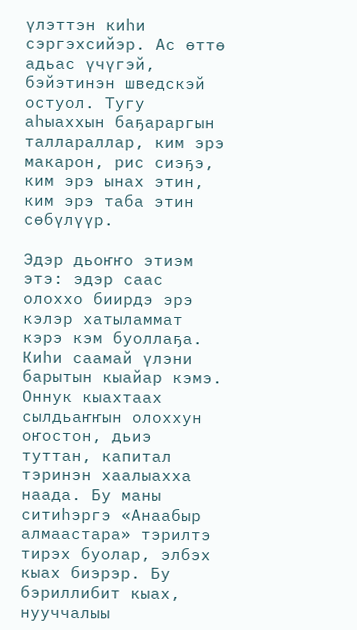үлэттэн киһи сэргэхсийэр. Ас өттө адьас үчүгэй, бэйэтинэн шведскэй остуол. Тугу аһыаххын баҕараргын таллараллар, ким эрэ макарон, рис сиэҕэ, ким эрэ ынах этин, ким эрэ таба этин сөбүлүүр.

Эдэр дьоҥҥо этиэм этэ: эдэр саас олоххо биирдэ эрэ кэлэр хатыламмат кэрэ кэм буоллаҕа. Киһи саамай үлэни барытын кыайар кэмэ. Оннук кыахтаах сылдьаҥҥын олоххун оҥостон, дьиэ туттан, капитал тэринэн хаалыахха наада. Бу маны ситиһэргэ «Анаабыр алмаастара» тэрилтэ тирэх буолар, элбэх кыах биэрэр. Бу бэриллибит кыах, нууччалыы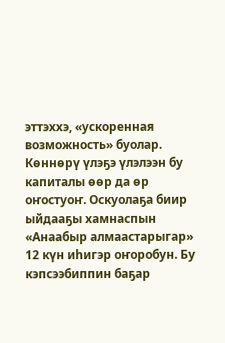эттэххэ, «ускоренная возможность» буолар. Көннөрү үлэҕэ үлэлээн бу капиталы өөр да өр оҥостуоҥ. Оскуолаҕа биир ыйдааҕы хамнаспын «Анаабыр алмаастарыгар» 12 күн иһигэр оҥоробун. Бу кэпсээбиппин баҕар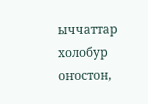ыччаттар холобур оҥостон,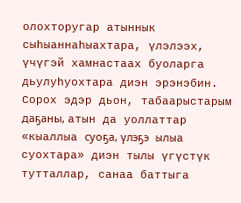олохторугар атыннык сыһыаннаһыахтара, үлэлээх, үчүгэй хамнастаах буоларга дьулуһуохтара диэн эрэнэбин. Сорох эдэр дьон, табаарыстарым даҕаны, атын да уоллаттар «кыаллыа суоҕа, үлэҕэ ылыа суохтара» диэн тылы үгүстүк тутталлар, санаа баттыга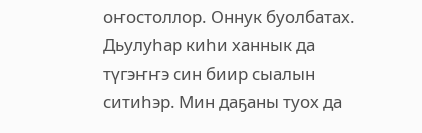оҥостоллор. Оннук буолбатах. Дьулуһар киһи ханнык да түгэҥҥэ син биир сыалын ситиһэр. Мин даҕаны туох да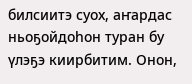билсиитэ суох, аҥардас ньоҕойдоһон туран бу үлэҕэ киирбитим. Онон,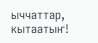ыччаттар, кытаатыҥ!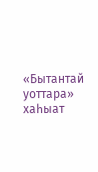«Бытантай уоттара» хаһыат